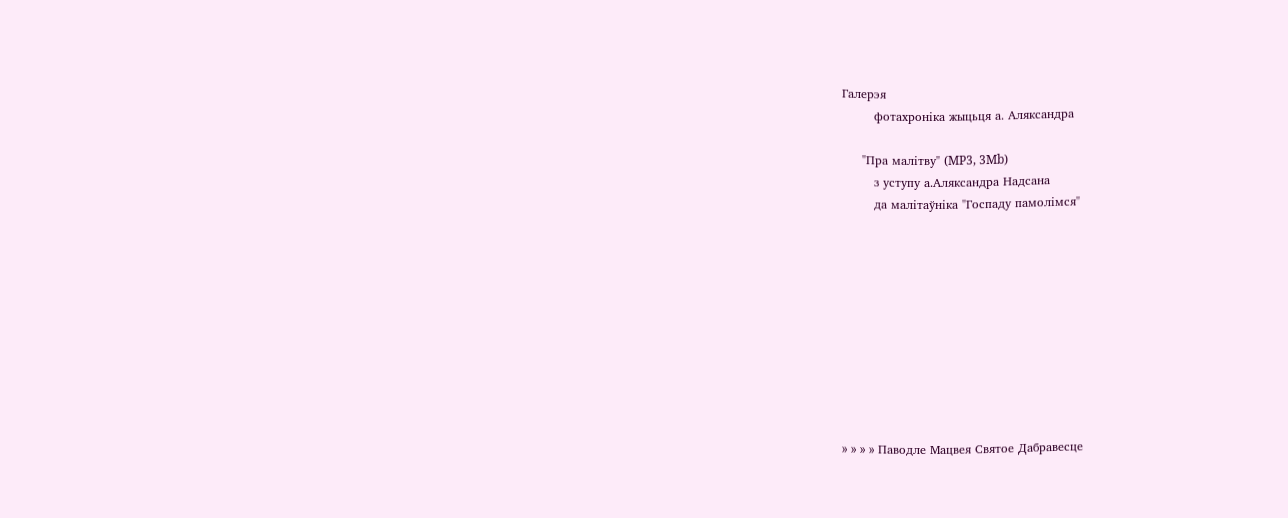Галерэя
        фотахроніка жыцьця а. Аляксандра

     "Пра малітву" (MP3, 3Mb)
        з уступу а.Аляксандра Надсана
        да малітаўніка "Госпаду памолімся"










» » » » Паводле Мацвея Святое Дабравесце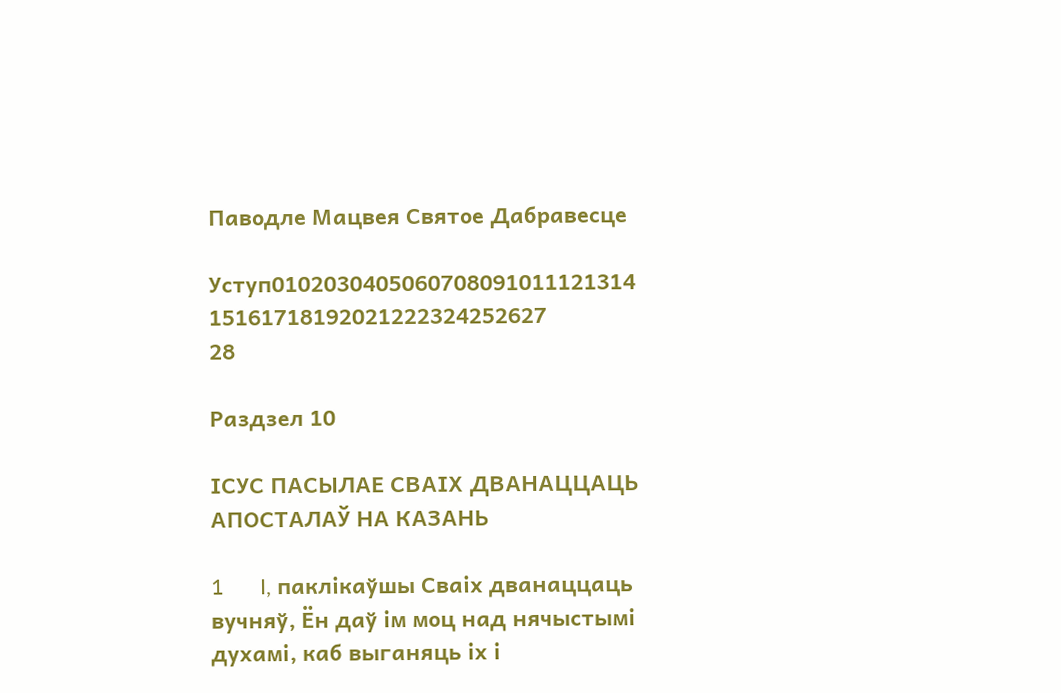Паводле Мацвея Святое Дабравесце

Уступ0102030405060708091011121314
15161718192021222324252627
28

Раздзел 10

ІСУС ПАСЫЛАЕ СВАІХ ДВАНАЦЦАЦЬ АПОСТАЛАЎ НА КАЗАНЬ

1      I, паклікаўшы Сваіх дванаццаць вучняў, Ён даў ім моц над нячыстымі духамі, каб выганяць іх і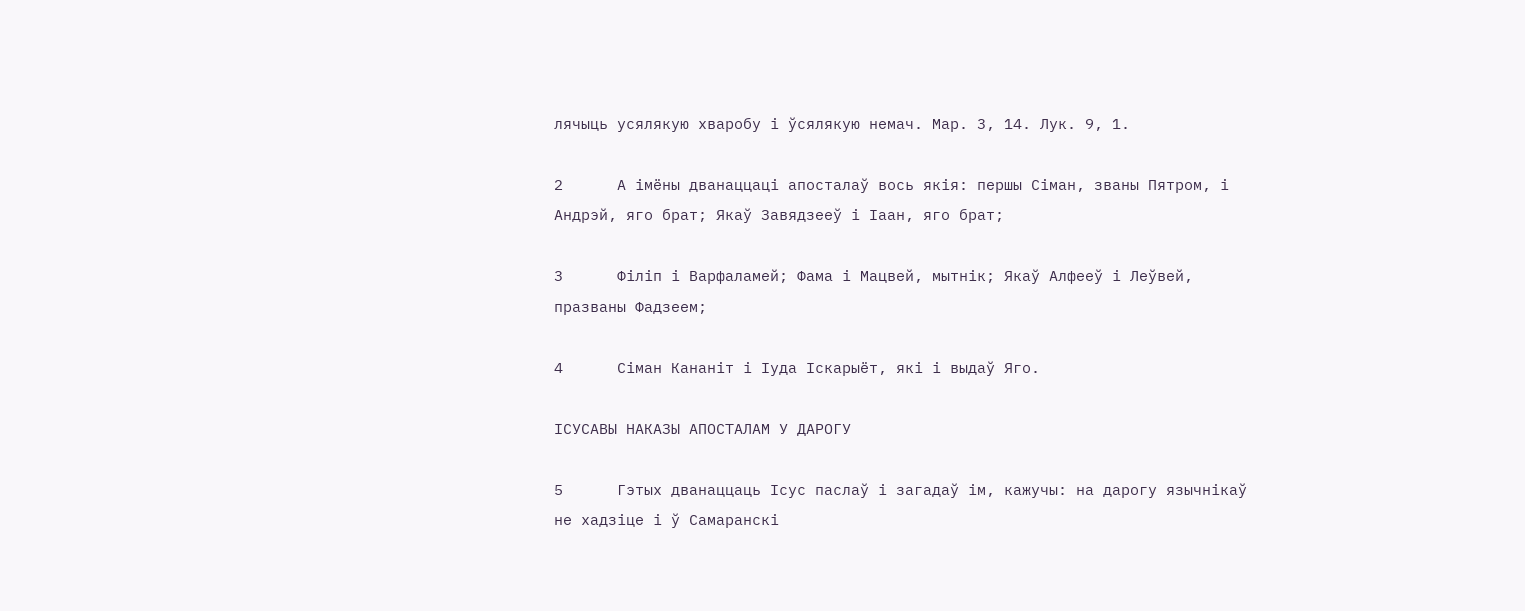лячыць усялякую хваробу і ўсялякую немач. Мар. 3, 14. Лук. 9, 1.

2      А імёны дванаццаці апосталаў вось якія: першы Сіман, званы Пятром, і Андрэй, яго брат; Якаў Завядзееў і Іаан, яго брат;

3      Філіп і Варфаламей; Фама і Мацвей, мытнік; Якаў Алфееў і Леўвей, празваны Фадзеем;

4      Сіман Кананіт і Іуда Іскарыёт, які і выдаў Яго.

ІСУСАВЫ НАКАЗЫ АПОСТАЛАМ У ДАРОГУ

5      Гэтых дванаццаць Ісус паслаў і загадаў ім, кажучы: на дарогу язычнікаў не хадзіце і ў Самаранскі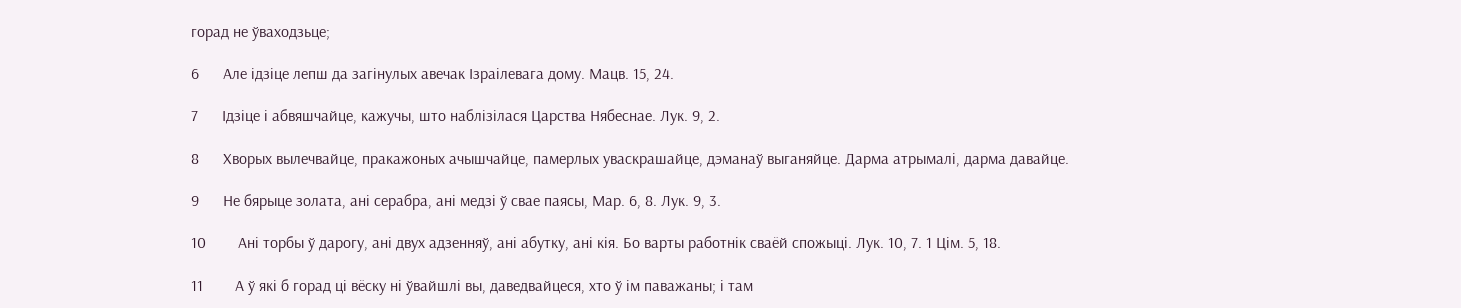горад не ўваходзьце;

6      Але ідзіце лепш да загінулых авечак Ізраілевага дому. Мацв. 15, 24.

7      Ідзіце і абвяшчайце, кажучы, што наблізілася Царства Нябеснае. Лук. 9, 2.

8      Хворых вылечвайце, пракажоных ачышчайце, памерлых уваскрашайце, дэманаў выганяйце. Дарма атрымалі, дарма давайце.

9      Не бярыце золата, ані серабра, ані медзі ў свае паясы, Мар. 6, 8. Лук. 9, 3.

10        Ані торбы ў дарогу, ані двух адзенняў, ані абутку, ані кія. Бо варты работнік сваёй спожыці. Лук. 10, 7. 1 Цім. 5, 18.

11        А ў які б горад ці вёску ні ўвайшлі вы, даведвайцеся, хто ў ім паважаны; і там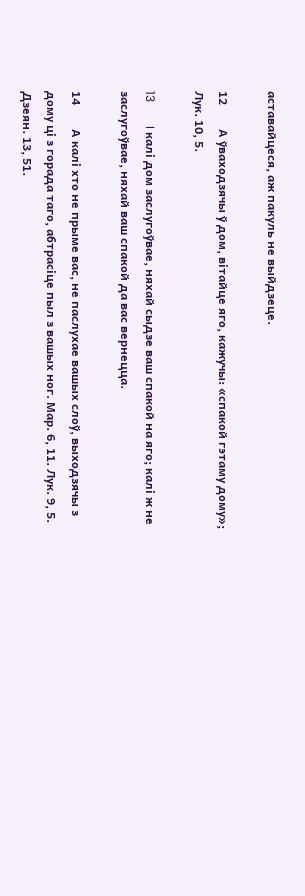аставайцеся, аж пакуль не выйдзеце.

12        А ўваходзячы ў дом, вітайце яго, кажучы: «спакой гэтаму дому»; Лук. 10, 5.

13        I калі дом заслугоўвае, няхай сыдзе ваш спакой на яго; калі ж не заслугоўвае, няхай ваш спакой да вас вернецца.

14        А калі хто не прыме вас, не паслухае вашых слоў, выходзячы з дому ці з горада таго, абтрасіце пыл з вашых ног. Мар. 6, 11. Лук. 9, 5. Дзеян. 13, 51.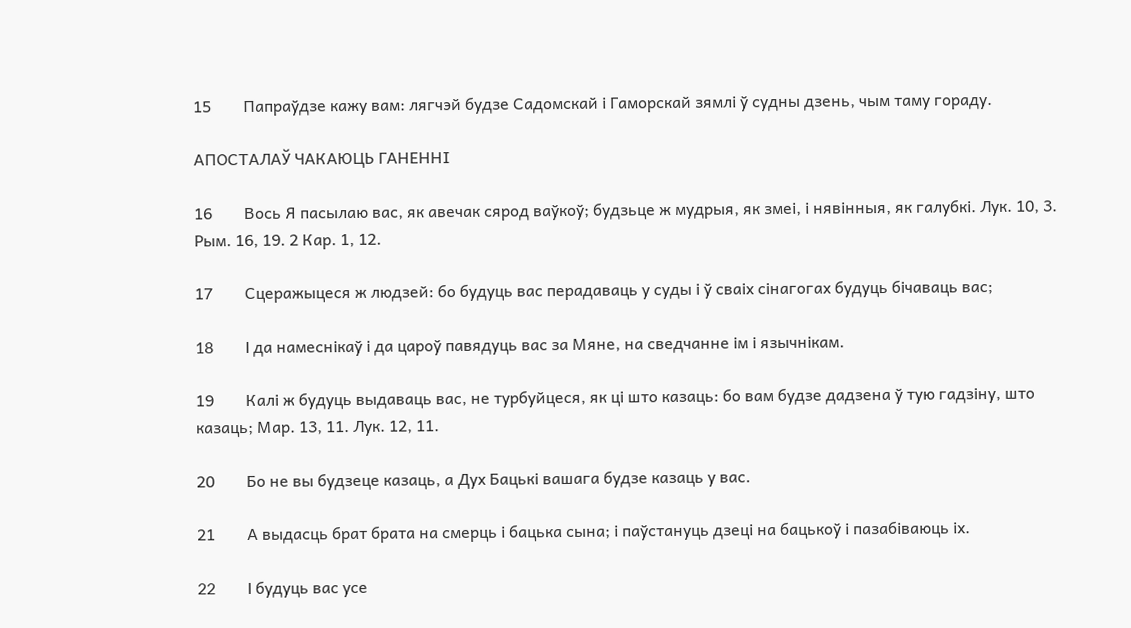15        Папраўдзе кажу вам: лягчэй будзе Садомскай і Гаморскай зямлі ў судны дзень, чым таму гораду.

АПОСТАЛАЎ ЧАКАЮЦЬ ГАНЕННІ

16        Вось Я пасылаю вас, як авечак сярод ваўкоў; будзьце ж мудрыя, як змеі, і нявінныя, як галубкі. Лук. 10, 3. Рым. 16, 19. 2 Кар. 1, 12.

17        Сцеражыцеся ж людзей: бо будуць вас перадаваць у суды і ў сваіх сінагогах будуць бічаваць вас;

18        I да намеснікаў і да цароў павядуць вас за Мяне, на сведчанне ім і язычнікам.

19        Калі ж будуць выдаваць вас, не турбуйцеся, як ці што казаць: бо вам будзе дадзена ў тую гадзіну, што казаць; Мар. 13, 11. Лук. 12, 11.

20        Бо не вы будзеце казаць, а Дух Бацькі вашага будзе казаць у вас.

21        А выдасць брат брата на смерць і бацька сына; і паўстануць дзеці на бацькоў і пазабіваюць іх.

22        I будуць вас усе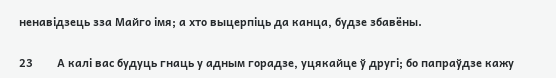ненавідзець зза Майго імя; а хто выцерпіць да канца, будзе збавёны.

23        А калі вас будуць гнаць у адным горадзе, уцякайце ў другі; бо папраўдзе кажу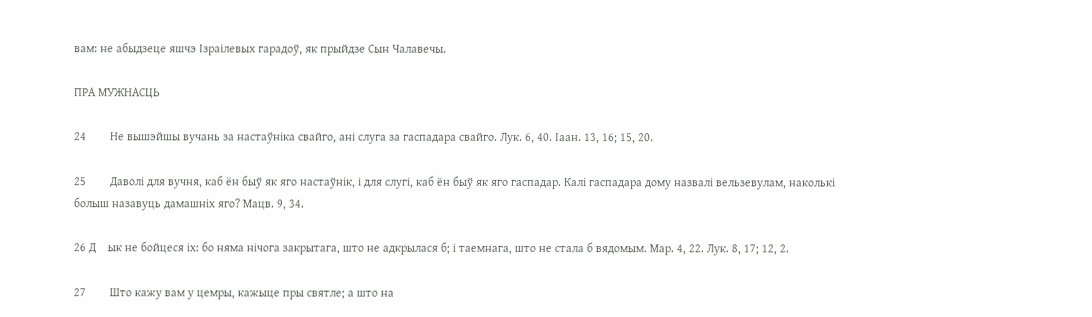вам: не абыдзеце яшчэ Ізраілевых гарадоў, як прыйдзе Сын Чалавечы.

ПРА МУЖНАСЦЬ

24        Не вышэйшы вучань за настаўніка свайго, ані слуга за гаспадара свайго. Лук. 6, 40. Іаан. 13, 16; 15, 20.

25        Даволі для вучня, каб ён быў як яго настаўнік, і для слугі, каб ён быў як яго гаспадар. Калі гаспадара дому назвалі вельзевулам, наколькі болыш назавуць дамашніх яго? Мацв. 9, 34.

26 Д    ык не бойцеся іх: бо няма нічога закрытага, што не адкрылася б; і таемнага, што не стала б вядомым. Мар. 4, 22. Лук. 8, 17; 12, 2.

27        Што кажу вам у цемры, кажыце пры святле; а што на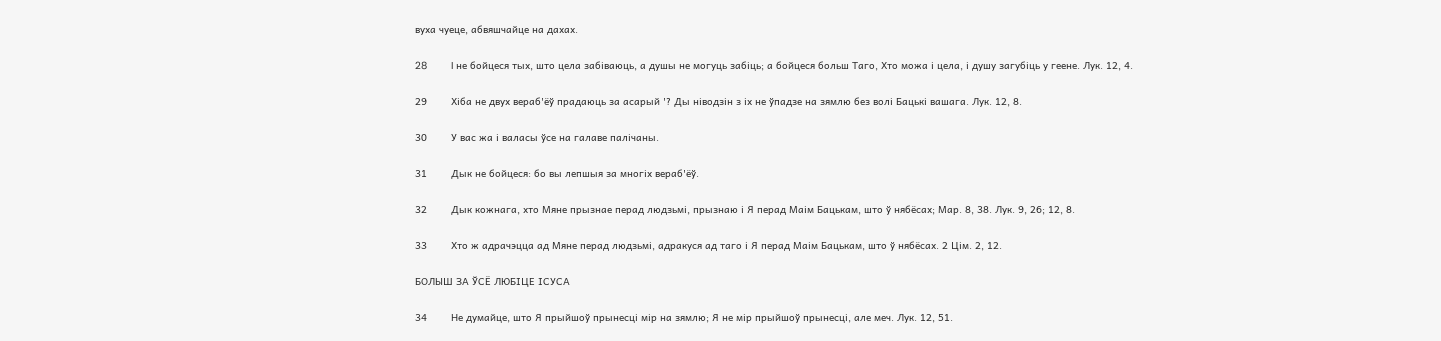вуха чуеце, абвяшчайце на дахах.

28        I не бойцеся тых, што цела забіваюць, а душы не могуць забіць; а бойцеся больш Таго, Хто можа і цела, і душу загубіць у геене. Лук. 12, 4.

29        Хіба не двух вераб'ёў прадаюць за асарый '? Ды ніводзін з іх не ўпадзе на зямлю без волі Бацькі вашага. Лук. 12, 8.

30        У вас жа і валасы ўсе на галаве палічаны.

31        Дык не бойцеся: бо вы лепшыя за многіх вераб'ёў.

32        Дык кожнага, хто Мяне прызнае перад людзьмі, прызнаю і Я перад Маім Бацькам, што ў нябёсах; Мар. 8, 38. Лук. 9, 26; 12, 8.

33        Хто ж адрачэцца ад Мяне перад людзьмі, адракуся ад таго і Я перад Маім Бацькам, што ў нябёсах. 2 Цім. 2, 12.

БОЛЫШ ЗА ЎСЁ ЛЮБІЦЕ ІСУСА

34        Не думайце, што Я прыйшоў прынесці мір на зямлю; Я не мір прыйшоў прынесці, але меч. Лук. 12, 51.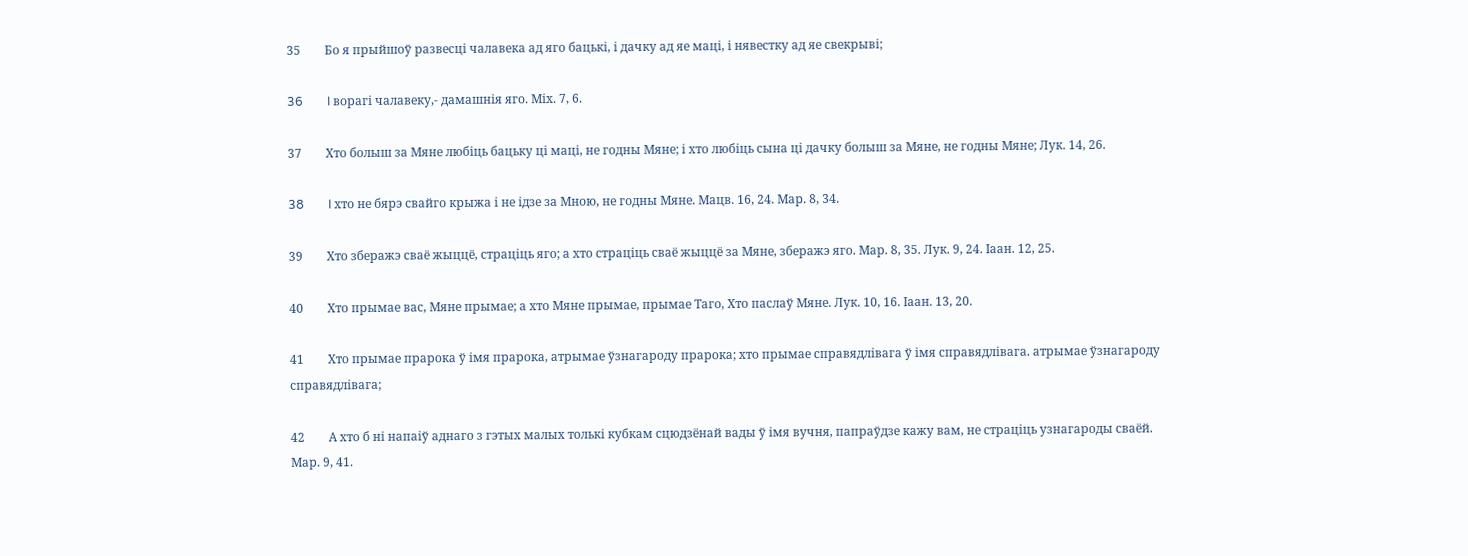35        Бо я прыйшоў развесці чалавека ад яго бацькі, і дачку ад яе маці, і нявестку ад яе свекрыві;

36        I ворагі чалавеку,- дамашнія яго. Міх. 7, 6.

37        Хто болыш за Мяне любіць бацьку ці маці, не годны Мяне; і хто любіць сына ці дачку болыш за Мяне, не годны Мяне; Лук. 14, 26.

38        I хто не бярэ свайго крыжа і не ідзе за Мною, не годны Мяне. Мацв. 16, 24. Мар. 8, 34.

39        Хто зберажэ сваё жыццё, страціць яго; а хто страціць сваё жыццё за Мяне, зберажэ яго. Мар. 8, 35. Лук. 9, 24. Іаан. 12, 25.

40        Хто прымае вас, Мяне прымае; а хто Мяне прымае, прымае Таго, Хто паслаў Мяне. Лук. 10, 16. Іаан. 13, 20.

41        Хто прымае прарока ў імя прарока, атрымае ўзнагароду прарока; хто прымае справядлівага ў імя справядлівага. атрымае ўзнагароду справядлівага;

42        А хто б ні напаіў аднаго з гэтых малых толькі кубкам сцюдзёнай вады ў імя вучня, папраўдзе кажу вам, не страціць узнагароды сваёй. Мар. 9, 41.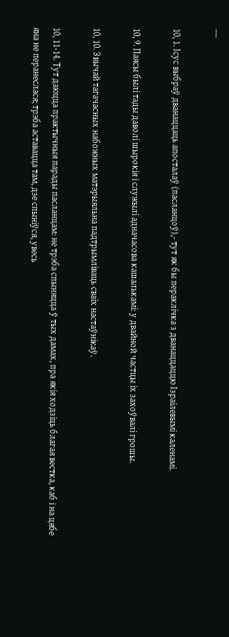---

10, 1. Ісус выбраў дванаццаць апосталаў (пасланцоў),- тут як бы пераклічка з дванаццаццю Ізраілевымі каленамі.

10, 9. Паясы былі тады даволі шырокія і служылі адначасова кашалькамі: у двайной частцы іх захоўвалі грошы.

10, 10. Звычай тагачасных набожных матэрыяльна падтрымліваць сваіх настаўнікаў.

10, 11-14. Тут даюцца практычныя парады пасланцам: не трэба спыняцца ў тых дамах, пра якія ходзіць благая вестка, каб і на цябе яна не перанеслася; трэба аставацца там, дзе спыніўся, увесь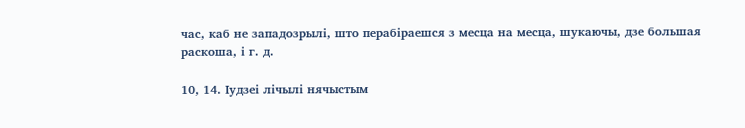час, каб не западозрылі, што перабіраешся з месца на месца, шукаючы, дзе большая раскоша, і г. д.

10, 14. Іудзеі лічылі нячыстым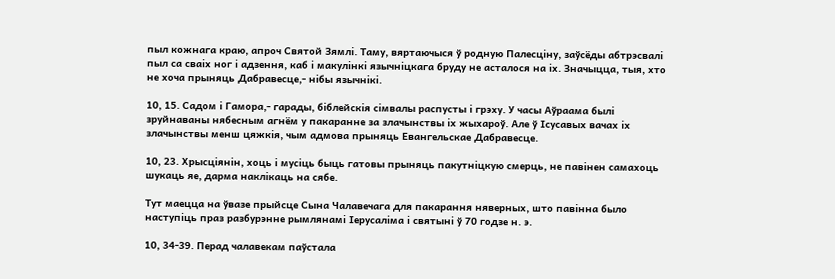пыл кожнага краю, апроч Святой Зямлі. Таму, вяртаючыся ў родную Палесціну, заўсёды абтрэсвалі пыл са сваіх ног і адзення, каб і макулінкі язычніцкага бруду не асталося на іх. Значыцца, тыя, хто не хоча прыняць Дабравесце,- нібы язычнікі.

10, 15. Садом і Гамора,- гарады, біблейскія сімвалы распусты і грэху. У часы Аўраама былі зруйнаваны нябесным агнём у пакаранне за злачынствы іх жыхароў. Але ў Ісусавых вачах іх злачынствы менш цяжкія, чым адмова прыняць Евангельскае Дабравесце.

10, 23. Хрысціянін, хоць і мусіць быць гатовы прыняць пакутніцкую смерць, не павінен самахоць шукаць яе, дарма наклікаць на сябе.

Тут маецца на ўвазе прыйсце Сына Чалавечага для пакарання няверных, што павінна было наступіць праз разбурэнне рымлянамі Іерусаліма і святыні ў 70 годзе н. э.

10, 34-39. Перад чалавекам паўстала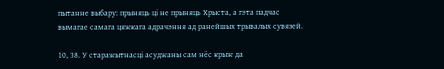пытанне выбару: прыняць ці не прыняць Хрыста, а гэта падчас вымагае самага цяжкага адрачэння ад ранейшых трывалых сувязей.

10, 38. У старажытнасці асуджаны сам нёс крыж да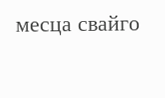месца свайго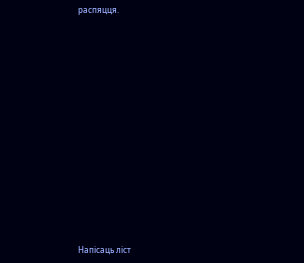распяцця.















Напісаць ліст